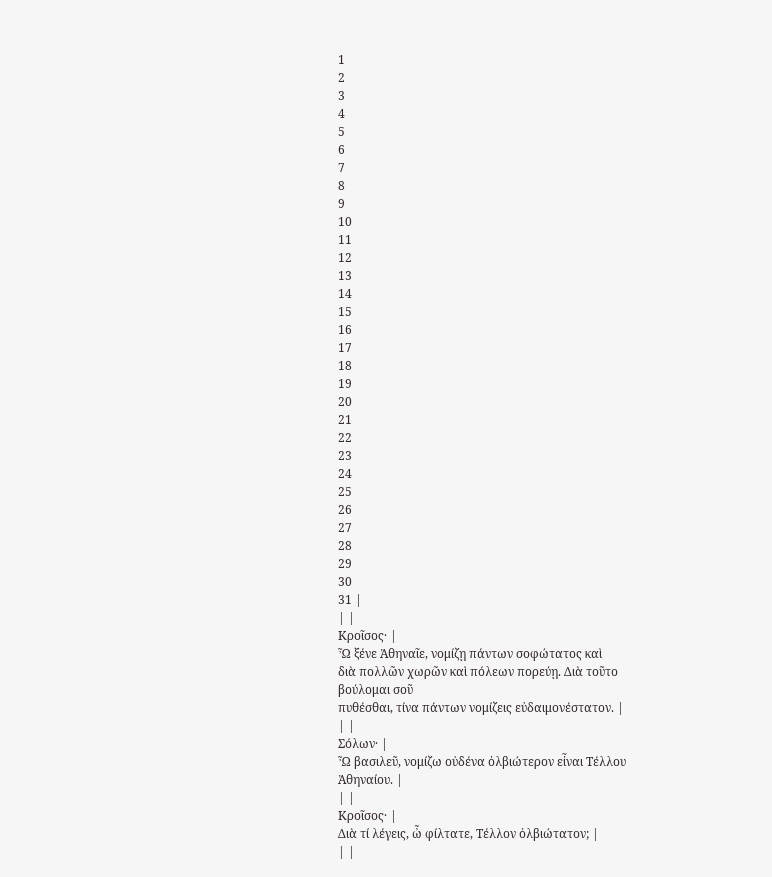1
2
3
4
5
6
7
8
9
10
11
12
13
14
15
16
17
18
19
20
21
22
23
24
25
26
27
28
29
30
31 |
| |
Κροῖσος· |
Ὦ ξένε Ἀθηναῖε, νομίζῃ πάντων σοφώτατος καὶ
διὰ πολλῶν χωρῶν καὶ πόλεων πορεύῃ. Διὰ τοῦτο βούλομαι σοῦ
πυθέσθαι, τίνα πάντων νομίζεις εὐδαιμονέστατον. |
| |
Σόλων· |
Ὦ βασιλεῦ, νομίζω οὐδένα ὀλβιώτερον εἶναι Τέλλου Ἀθηναίου. |
| |
Κροῖσος· |
Διὰ τί λέγεις, ὦ φίλτατε, Τέλλον ὀλβιώτατον; |
| |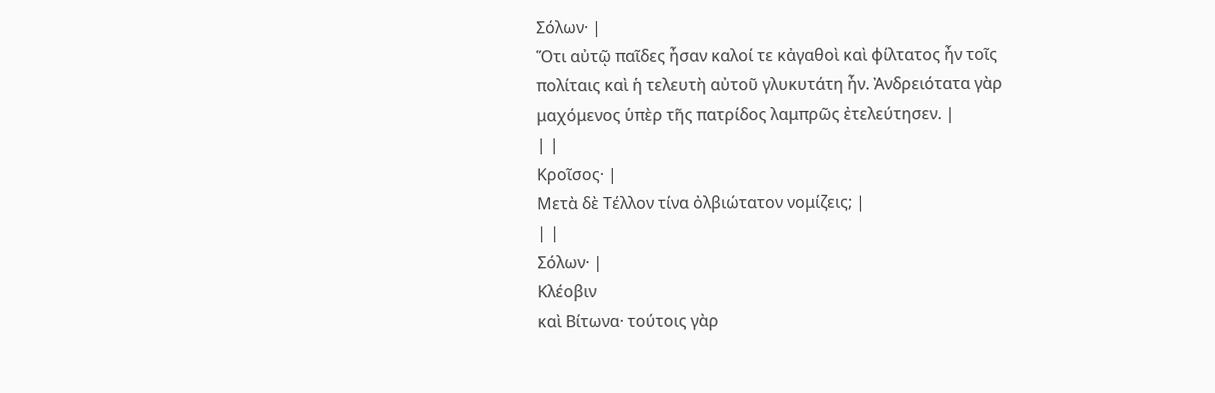Σόλων· |
Ὅτι αὐτῷ παῖδες ἦσαν καλοί τε κἀγαθοὶ καὶ φίλτατος ἦν τοῖς
πολίταις καὶ ἡ τελευτὴ αὐτοῦ γλυκυτάτη ἦν. Ἀνδρειότατα γὰρ
μαχόμενος ὑπὲρ τῆς πατρίδος λαμπρῶς ἐτελεύτησεν. |
| |
Κροῖσος· |
Μετὰ δὲ Τέλλον τίνα ὀλβιώτατον νομίζεις; |
| |
Σόλων· |
Κλέοβιν
καὶ Βίτωνα· τούτοις γὰρ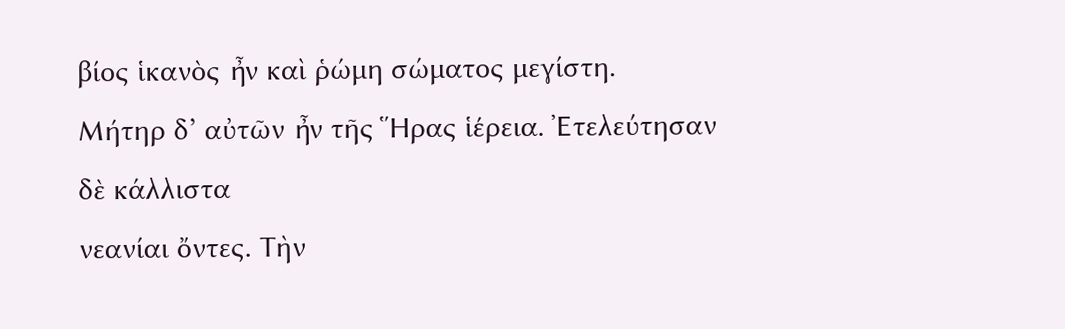βίος ἱκανὸς ἦν καὶ ῥώμη σώματος μεγίστη.
Μήτηρ δ’ αὐτῶν ἦν τῆς Ἥρας ἱέρεια. Ἐτελεύτησαν δὲ κάλλιστα
νεανίαι ὄντες. Τὴν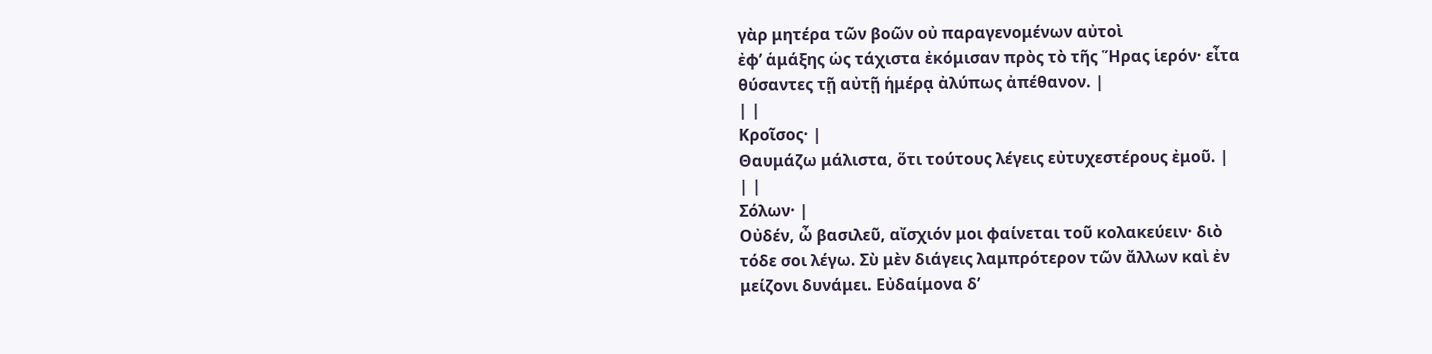γὰρ μητέρα τῶν βοῶν οὐ παραγενομένων αὐτοὶ
ἐφ’ ἁμάξης ὡς τάχιστα ἐκόμισαν πρὸς τὸ τῆς Ἥρας ἱερόν· εἶτα
θύσαντες τῇ αὐτῇ ἡμέρᾳ ἀλύπως ἀπέθανον. |
| |
Κροῖσος· |
Θαυμάζω μάλιστα, ὅτι τούτους λέγεις εὐτυχεστέρους ἐμοῦ. |
| |
Σόλων· |
Οὐδέν, ὦ βασιλεῦ, αἴσχιόν μοι φαίνεται τοῦ κολακεύειν· διὸ
τόδε σοι λέγω. Σὺ μὲν διάγεις λαμπρότερον τῶν ἄλλων καὶ ἐν
μείζονι δυνάμει. Εὐδαίμονα δ’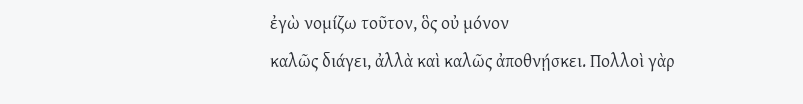ἐγὼ νομίζω τοῦτον, ὃς οὐ μόνον
καλῶς διάγει, ἀλλὰ καὶ καλῶς ἀποθνῄσκει. Πολλοὶ γὰρ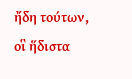ἤδη τούτων,
οἳ ἥδιστα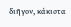διῆγον, κάκιστα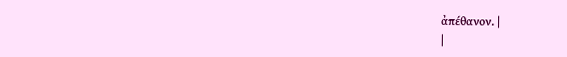ἀπέθανον. |
|